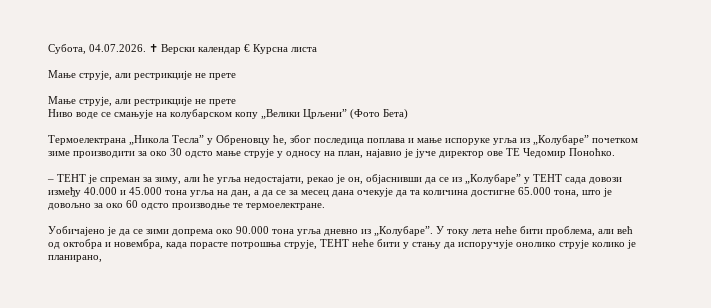Субота, 04.07.2026. ✝ Верски календар € Курсна листа

Мање струје, али рестрикције не прете

Мање струје, али рестрикције не прете
Ниво воде се смањује на колубарском копу „Велики Црљени” (Фото Бета)

Термоелектрана „Никола Тесла” у Обреновцу ће, због последица поплава и мање испоруке угља из „Колубаре” почетком зиме производити за око 30 одсто мање струје у односу на план, најавио је јуче директор ове ТЕ Чедомир Поноћко.

– ТЕНТ је спреман за зиму, али ће угља недостајати, рекао је он, објаснивши да се из „Колубаре” у ТЕНТ сада довози између 40.000 и 45.000 тона угља на дан, а да се за месец дана очекује да та количина достигне 65.000 тона, што је довољно за око 60 одсто производње те термоелектране.

Уобичајено је да се зими допрема око 90.000 тона угља дневно из „Колубаре”. У току лета неће бити проблема, али већ од октобра и новембра, када порасте потрошња струје, ТЕНТ неће бити у стању да испоручује онолико струје колико је планирано,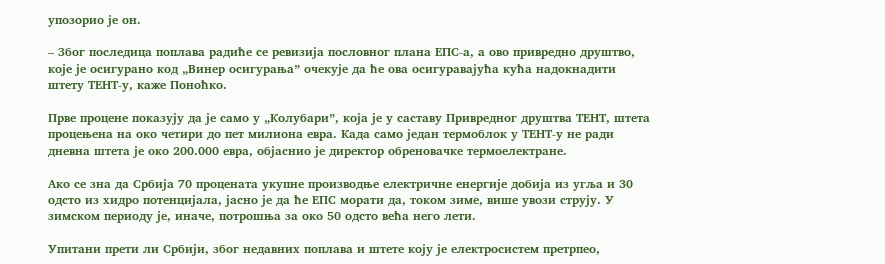упозорио је он.

– Због последица поплава радиће се ревизија пословног плана ЕПС-а, а ово привредно друштво, које је осигурано код „Винер осигурања” очекује да ће ова осигуравајућа кућа надокнадити штету ТЕНТ-у, каже Поноћко.

Прве процене показују да је само у „Колубари”, која је у саставу Привредног друштва ТЕНТ, штета процењена на око четири до пет милиона евра. Када само један термоблок у ТЕНТ-у не ради дневна штета је око 200.000 евра, објаснио је директор обреновачке термоелектране.

Ако се зна да Србија 70 процената укупне производње електричне енергије добија из угља и 30 одсто из хидро потенцијала, јасно је да ће ЕПС морати да, током зиме, више увози струју. У зимском периоду је, иначе, потрошња за око 50 одсто већа него лети.

Упитани прети ли Србији, због недавних поплава и штете коју је електросистем претрпео,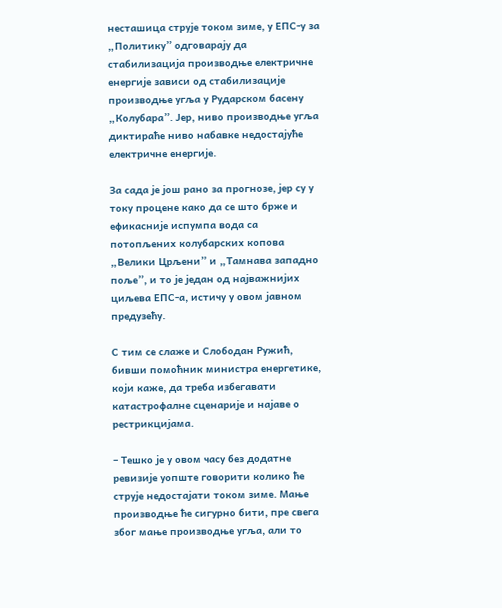несташица струје током зиме, у ЕПС-у за „Политику” одговарају да стабилизација производње електричне енергије зависи од стабилизације производње угља у Рударском басену „Колубара”. Јер, ниво производње угља диктираће ниво набавке недостајуће електричне енергије.

За сада је још рано за прогнозе, јер су у току процене како да се што брже и ефикасније испумпа вода са потопљених колубарских копова „Велики Црљени” и „Тамнава западно поље”, и то је један од најважнијих циљева ЕПС-а, истичу у овом јавном предузећу.

С тим се слаже и Слободан Ружић, бивши помоћник министра енергетике, који каже, да треба избегавати катастрофалне сценарије и најаве о рестрикцијама.

– Тешко је у овом часу без додатне ревизије уопште говорити колико ће струје недостајати током зиме. Мање производње ће сигурно бити, пре свега због мање производње угља, али то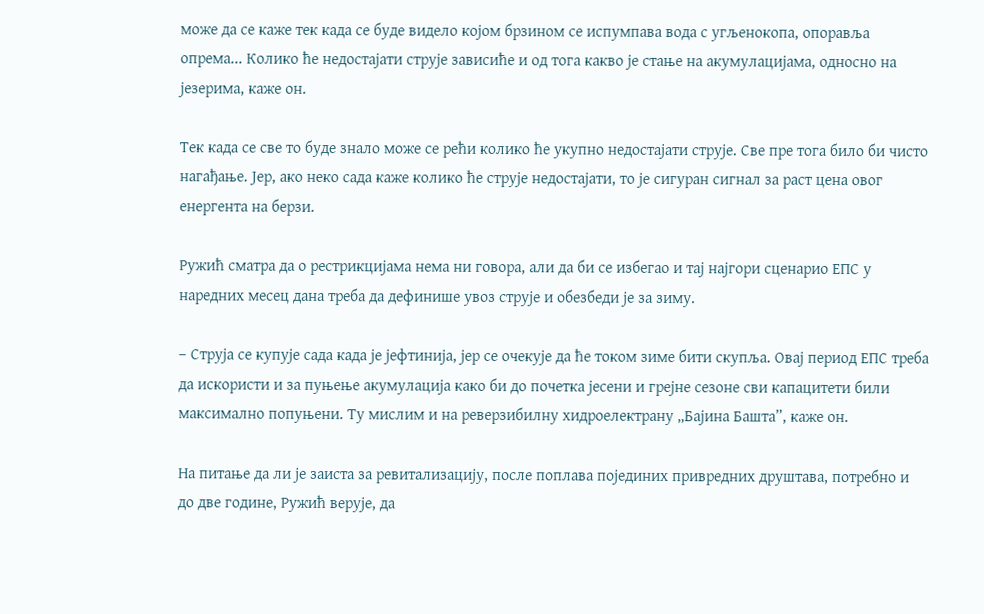може да се каже тек када се буде видело којом брзином се испумпава вода с угљенокопа, опоравља опрема... Колико ће недостајати струје зависиће и од тога какво је стање на акумулацијама, односно на језерима, каже он.

Тек када се све то буде знало може се рећи колико ће укупно недостајати струје. Све пре тога било би чисто нагађање. Јер, ако неко сада каже колико ће струје недостајати, то је сигуран сигнал за раст цена овог енергента на берзи.

Ружић сматра да о рестрикцијама нема ни говора, али да би се избегао и тај најгори сценарио ЕПС у наредних месец дана треба да дефинише увоз струје и обезбеди је за зиму.

– Струја се купује сада када је јефтинија, јер се очекује да ће током зиме бити скупља. Овај период ЕПС треба да искористи и за пуњење акумулација како би до почетка јесени и грејне сезоне сви капацитети били максимално попуњени. Ту мислим и на реверзибилну хидроелектрану „Бајина Башта”, каже он.

На питање да ли је заиста за ревитализацију, после поплава појединих привредних друштава, потребно и до две године, Ружић верује, да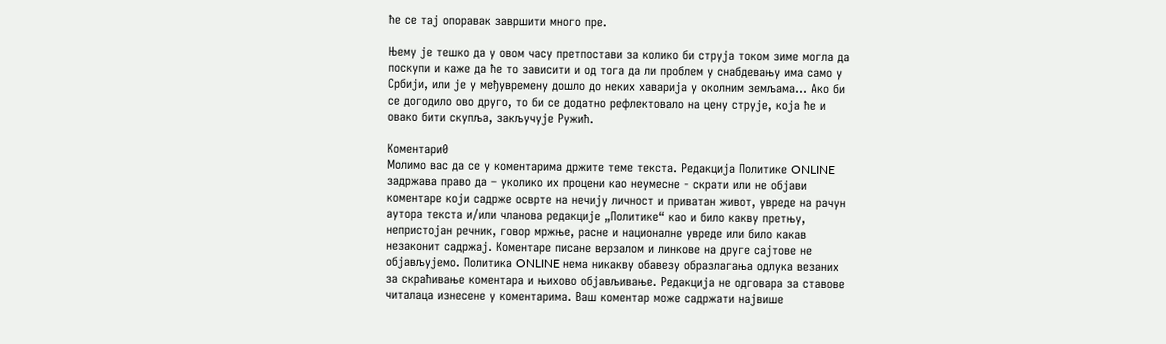ће се тај опоравак завршити много пре.

Њему је тешко да у овом часу претпостави за колико би струја током зиме могла да поскупи и каже да ће то зависити и од тога да ли проблем у снабдевању има само у Србији, или је у међувремену дошло до неких хаварија у околним земљама... Ако би се догодило ово друго, то би се додатно рефлектовало на цену струје, која ће и овако бити скупља, закључује Ружић.

Коментари0
Молимо вас да се у коментарима држите теме текста. Редакција Политике ONLINE задржава право да – уколико их процени као неумесне - скрати или не објави коментаре који садрже осврте на нечију личност и приватан живот, увреде на рачун аутора текста и/или чланова редакције „Политике“ као и било какву претњу, непристојан речник, говор мржње, расне и националне увреде или било какав незаконит садржај. Коментаре писане верзалом и линкове на друге сајтове не објављујемо. Политика ONLINE нема никакву обавезу образлагања одлука везаних за скраћивање коментара и њихово објављивање. Редакција не одговара за ставове читалаца изнесене у коментарима. Ваш коментар може садржати највише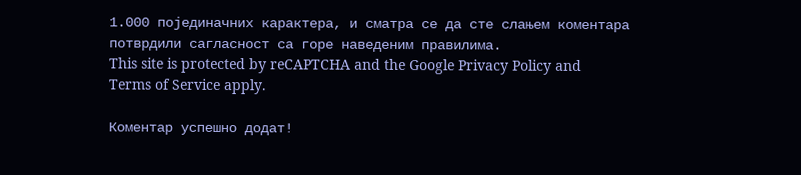1.000 појединачних карактера, и сматра се да сте слањем коментара потврдили сагласност са горе наведеним правилима.
This site is protected by reCAPTCHA and the Google Privacy Policy and Terms of Service apply.

Комeнтар успeшно додат!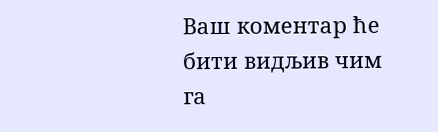Ваш комeнтар ћe бити видљив чим га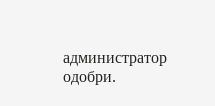администратор одобри.